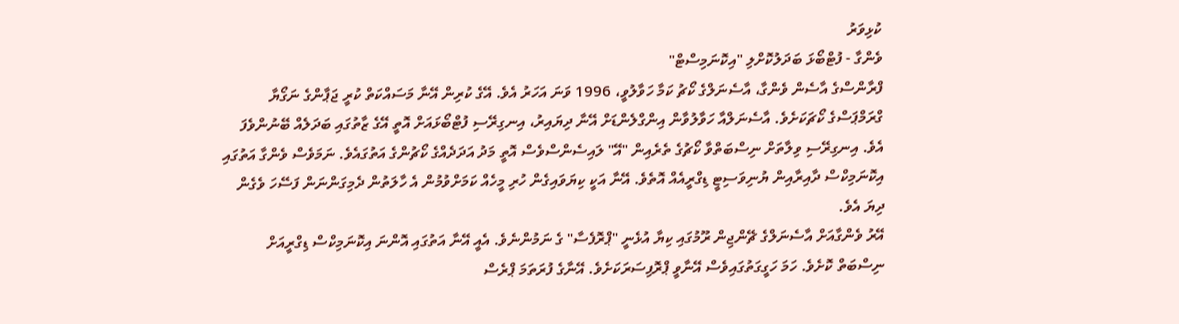ކުޅިވަރު
ވެންގާ - ފުޓްބޯޅަ ބަދަލުކޮށްލި "އިކޮނަމިސްޓް"
ފްރާންސްގެ އާސެން ވެންގާ، އާސެނަލްގެ ކޯޗު ކަމާ ހަވާލުވީ، 1996 ވަނަ އަހަރު އެވެ. އޭގެ ކުރިން އޭނާ މަސައްކަތް ކުރީ ޖަޕާންގެ ނަގޯޔާ ގްރަމްޕަސްގެ ކޯޗަކަށެވެ. އާސެނަލްއާ ހަވާލުވާން އިންގްލެންޑަށް އޭނާ ދިޔައިރު، އިނގިރޭސި ފުޓްބޯޅައަށް އޮތީ އޭގެ ޒާތުގައި ބަދަލެއް ބޭނުންވެފަ އެވެ. އިނގިރޭސި ވިލާތަށް ނިސްބަތްވާ ކޯޗުގެ ތެރެއިން "އޭ" ލައިސެންސްވެސް އޮތީ މަދު އަދަދެއްގެ ކޯޗުންގެ އަތުގައެވެ. ނަމަވެސް ވެންގާ އަތުގައި އިކޮނަމިކްސް ދާއިރާއިން ޔުނިވަސިޓީ ޑިގްރީއެއް އޮތެވެ. އޭނާ އަކީ ކިޔަވައިގެން ހުރި މީހެއް ކަމަށްވުމުން އެ ހާލަތުން ދެމިގަންނަން ފަސޭހަ ވެގެން ދިޔަ އެވެ.
އޭރު ވެންގާއަށް އާސެނަލްގެ ޗޭންޖިން ރޫމުގައި ކިޔާ އުޅެނީ "ޕްރޮފެސާ" ގެ ނަމުންނެވެ. އެއީ އޭނާ އަތުގައި އޮންނަ އިކޮނަމިކްސް ޑިގްރީއަށް ނިސްބަތް ކޮށެވެ. ހަމަ ހަގީގަތުގައިވެސް އޭނާވީ ޕްރޮފިސަރަކަށެވެ. އޭނާގެ ފުރަތަމަ ޕްރެސް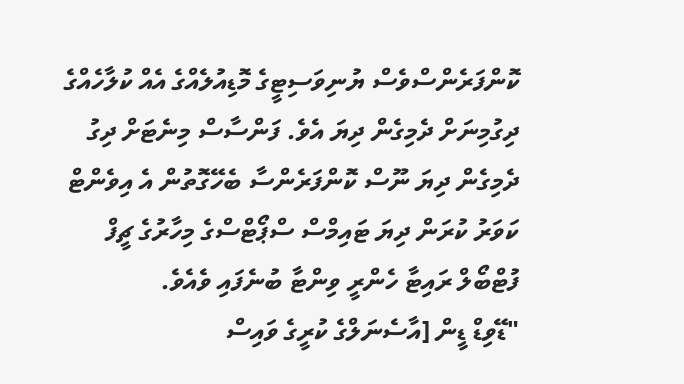ކޮންފަރެންސްވެސް ޔުނިވަސިޓީގެ މޮޑިއުލެއްގެ އެއް ކުލާހެއްގެ ދިގުމިނަށް ދެމިގެން ދިޔަ އެވެ. ފަންސާސް މިނެޓަށް ދިގު ދެމިގެން ދިޔަ ނޫސް ކޮންފަރެންސާ ބެހޭގޮތުން އެ އިވެންޓް ކަވަރު ކުރަން ދިޔަ ޓައިމްސް ސްޕޯޓްސްގެ މިހާރުގެ ޗީފް ފުޓްބޯލް ރައިޓާ ހެންރީ ވިންޓާ ބުނެފައި ވެއެވެ.
"ޑޭވިޑް ޑީން [އާސެނަލްގެ ކުރީގެ ވައިސް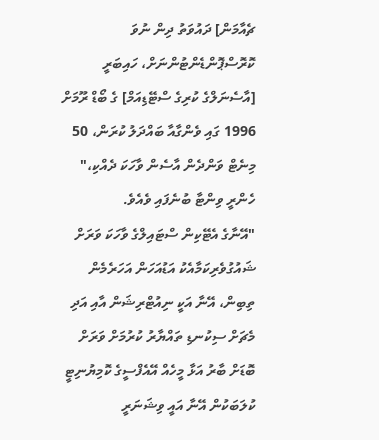ޗެއާމަން] ދައުވަތު ދިން ނުވަ ކޮރޮސްޕޮންޑެންޓުންނަށް، ހައިބަރީ [އާސެނަލްގެ ކުރިގެ ސްޓޭޑިއަމް] ގެ ބޯޑް ރޫމަށް 1996 ގައި ވެންގާއާ ބައްދަލު ކުރަން، 50 މިނެޓް ވަންދެން އާސެން ވާހަކަ ދެއްކި،" ހެންރީ ވިންޓާ ބުނެފައި ވެއެވެ.
"އޭނާގެ އެޓޭކިން ސްޓައިލްގެ ވާހަކަ ވަރަށް ޝައުގުވެރިކަމާއެކު އަޑުއަހަން އަހަރެމެން ތިބިން، އޭނާ އަކީ ނިއުޓްރިޝަން އާއި އަދި މެޗަށް ސިކުނޑި ތައްޔާރު ކުރުމަށް ވަރަށް ބޮޑަށް ބާރު އަޅާ މީހެއް އޭއެފްސީގެ ކޮމިޔުނިޓީ ކުލަބަކުން އޭނާ އައީ ވިޝަނަރީ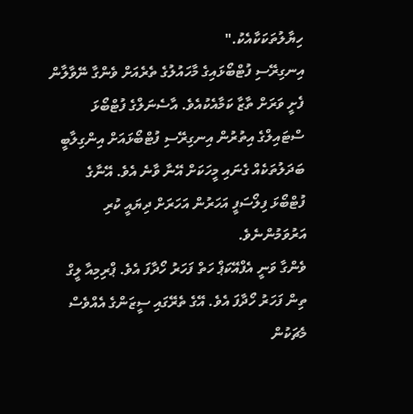ހިޔާލުތަކަކާއެކު."
އިނގިރޭސި ފުޓްބޯޅައިގެ މާހައުލުގެ ތެރެއަށް ވެންގާ ނޭވާލާން ފެށީ ވަރަށް ތާޒާ ކަމާއެކުއެވެ. އާސެނަލްގެ ފުޓްބޯޅަ ސްޓައިލްގެ އިތުރުން އިނގިރޭސި ފުޓްބޯޅައަށް އިންގިލާބީ ބަދަލުތަކެއް ގެނައި މީހަކަށް އޭނާ ވާނެ އެވެ. އޭނާގެ ފުޓްބޯޅަ ފިލޯސަފީ އަހަރުން އަހަރަށް ދިޔައީ ކުރި އަރުވަމުންނެވެ.
ވެންގާ ވަނީ އެފްއޭކަޕް ހަތް ފަހަރު ހޯދާފަ އެވެ. ޕްރިމިއާ ލީގް ތިން ފަހަރު ހޯދާފަ އެވެ. އޭގެ ތެރޭގައި ސީޒަންގެ އެއްވެސް މެޗަކުން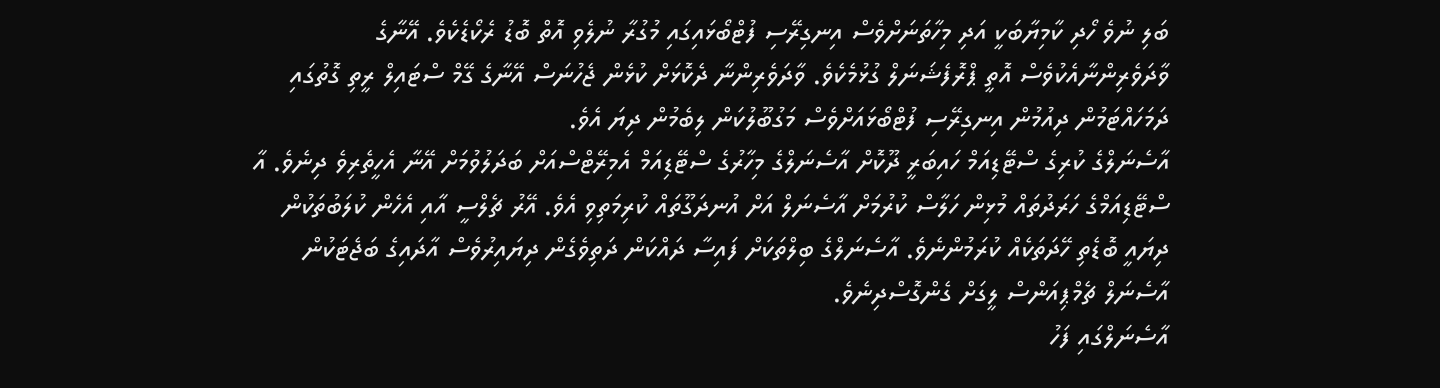ބަލި ނުވެ ހޯދި ކާމިޔާބަކީ އަދި މިހާތަނަށްވެސް އިނގިރޭސި ފުޓްބޯޅައިގައި މުގުރާ ނުލެވި އޮތް ބޮޑު ރެކޯޑެކެވެ. އޭނާގެ ވާދަވެރިންނާއެކުވެސް އޮތީ ޕްރޮފެޝަނަލް ގުޅުމެކެވެ. ވާދަވެރިންނާ ދެކޮޅަށް ކުޅެން ޖެހުނަސް އޭނާގެ ގޭމް ސްޓައިލް ރީތި ގޮތުގައި ދަމަހައްޓަމުން ދިއުމުން އިނގިރޭސި ފުޓްބޯޅައަށްވެސް މަގުބޫލުކަން ލިބެމުން ދިޔަ އެވެ.
އާސެނަލްގެ ކުރިގެ ސްޓޭޑިއަމް ހައިބަރީ ދޫކޮށް އާސެނަލްގެ މިހާރުގެ ސްޓޭޑިއަމް އެމިރޭޓްސްއަށް ބަދަލުވުމަށް އޭނާ އެހީތެރިވެ ދިނެވެ. އާ ސްޓޭޑިއަމްގެ ހަރަދުތައް މުޅިން ހަލާސް ކުރުމަށް އާސެނަލް އަށް އުނދަގޫތައް ކުރިމަތިވި އެވެ. އޭރު ޗެލްސީ އާއި އެހެން ކުލަބުތަކުން ދިޔައީ ބޮޑެތި ހޭދަތަކެއް ކުރަމުންނެވެ. އާސެނަލްގެ ބިލްތަކަށް ފައިސާ ދައްކަން ދަތިވެގެން ދިޔައިރުވެސް އާދައިގެ ބަޖެޓަކުން އާސެނަލް ޗެމްޕިއަންސް ލީގަށް ގެންގޮސްދިނެވެ.
އާސެނަލްގައި ފަހު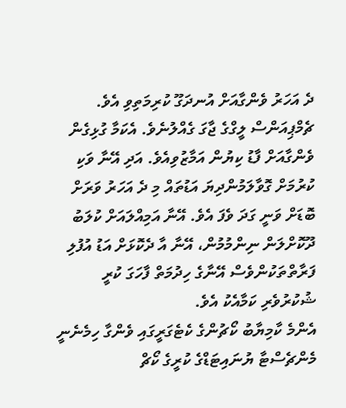ދެ އަހަރު ވެންގާއަށް އުނދަގޫ ކުރިމަތިވި އެވެ. ޗެމްޕިއަންސް ލީގްގެ ޖާގަ ގެއްލުނެވެ. އެކަމާ ގުޅިގެން ވެންގާއަށް ފާޑު ކިޔުން އަމާޒުވިއެވެ. އަދި އޭނާ ވަކި ކުރުމަށް ގޮވާލަމުންދިޔަ އަޑުތައް މި ދެ އަހަރު ވަރަށް ބޮޑަށް ވަނީ ގަދަ ވެފަ އެވެ. އޭނާ އަމިއްލައަށް ކުލަބު ދޫކޮށްލަން ނިންމުމުން، އޭނާ އާ ދެކޮޅަށް އަޑު އުފުލި ފަރާތްތަކުންވެސް އޭނާގެ ހިދުމަތް ފާހަގަ ކުރީ ޝުކުރުވެރި ކަމާއެކު އެވެ.
އެންމެ ކާމިޔާބު ކޯޗުންގެ ކެޓެގަރީގައި ވެންގާ ހިމެނެނީ މެންޗެސްޓާ ޔުނައިޓަޑްގެ ކުރީގެ ކޯޗް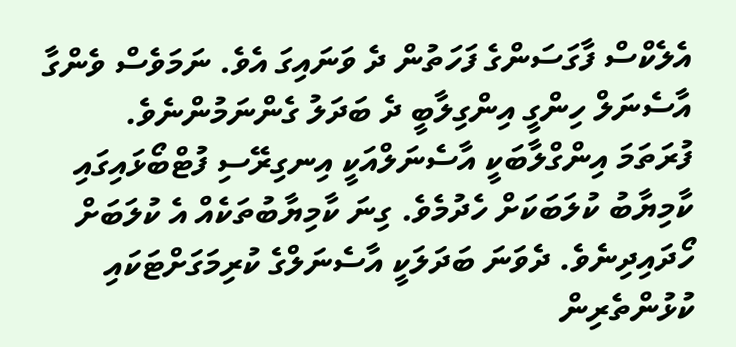އެލެކްސް ފާގަސަންގެ ފަހަތުން ދެ ވަނައިގަ އެވެ. ނަމަވެސް ވެންގާ އާސެނަލް ހިންގީ އިންގިލާބީ ދެ ބަދަލު ގެންނަމުންނެވެ.
ފުރަތަމަ އިންގްލާބަކީ އާސެނަލްއަކީ އިނގިރޭސި ފުޓްބޯޅައިގައި ކާމިޔާބު ކުލަބަކަށް ހެދުމެވެ. ގިނަ ކާމިޔާބުތަކެއް އެ ކުލަބަށް ހޯދައިދިނެވެ. ދެވަނަ ބަދަލަކީ އާސެނަލްގެ ކުރިމަގަށްޓަކައި ކުޅުންތެރިން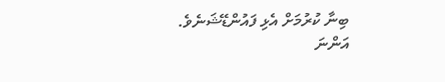ބިނާ ކުރުމަށް އެޅި ފައުންޑޭޝަނެވެ.
އަންނަ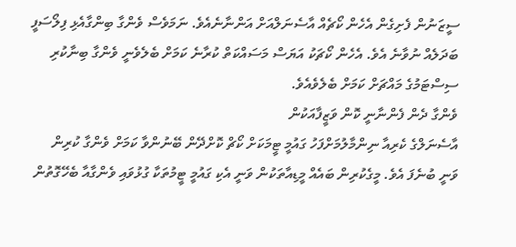ސީޒަނުން ފެށިގެން އެހެން ކޯޗެއް އާސެނަލްއަށް އަންނާނެއެވެ. ނަމަވެސް ވެންގާ ބިންގާއެޅި ފިލޯސަފީ ބަދަލެއް ނުވާނެ އެވެ. އެހެން ކޯޗަކު އަޔަސް މަސައްކަތް ކުރާނެ ކަމަށް ބެލެވެނީ ވެންގާ ބިނާކުރި ސިސްޓަމުގެ މައްޗަށް ކަމަށް ބެލެވެއެވެ.
ވެންގާ ދެން ފެންނާނީ ކޮން ވަޒީފާއަކުން
އާސެނަލްގެ ކެރިއާ ނިންމާލުމަށްފަހު ގައުމީ ޓީމަކަށް ކޯޗް ކޮށްދޭން ބޭނުންވާ ކަމަށް ވެންގާ ކުރިން ވަނީ ބުނެފަ އެވެ. މީގެކުރިން ބައެއް މީޑިއާތަކުން ވަނީ އެކި ގައުމީ ޓީމުތަކާ ގުޅުވައި ވެންގާއާ ބެހޭގޮތުން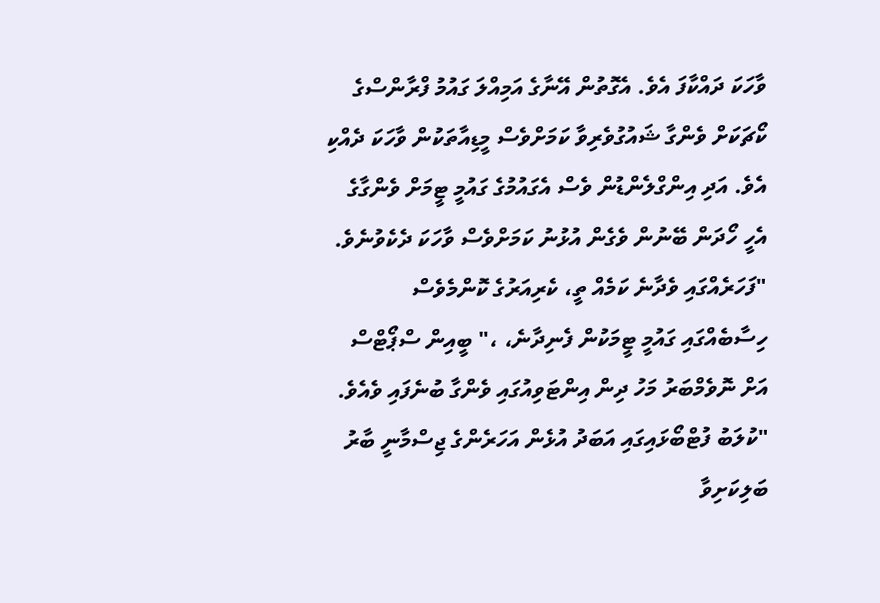ވާހަކަ ދައްކާފަ އެވެ. އެގޮތުން އޭނާގެ އަމިއްލަ ގައުމު ފްރާންސްގެ ކޯޗަކަށް ވެންގާ ޝައުގުވެރިވާ ކަމަށްވެސް މީޑިއާތަކުން ވާހަކަ ދެއްކި އެވެ. އަދި އިންގްލެންޑުން ވެސް އެގައުމުގެ ގައުމީ ޓީމަށް ވެންގާގެ އެހީ ހޯދަން ބޭނުން ވެގެން އުޅުނު ކަމަށްވެސް ވާހަކަ ދެކެވުނެވެ.
"ފަހަރެއްގައި ވެދާނެ ކަމެއް ތީ، ކެރިއަރުގެ ކޮންމެވެސް ހިސާބެއްގައި ގައުމީ ޓީމަކުން ފެނިދާނެ، ،" ބީއިން ސްޕޯޓްސް އަށް ނޮވެމްބަރު މަހު ދިން އިންޓަވިއުގައި ވެންގާ ބުނެފައި ވެއެވެ. "ކުލަބު ފުޓްބޯޅައިގައި އަބަދު އުޅެން އަހަރެންގެ ޖިސްމާނީ ބާރު ބަލިކަށިވާ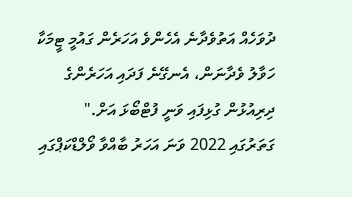ދުވަހެއް އަތުވެދާނެ އެހެންވެ އަހަރެން ގައުމީ ޓީމަކާ ހަވާލު ވެދާނަން، އެނގޭނެ ފަދައި އަހަރެންގެ ދިރިއުޅުން ގުޅިފައި ވަނީ ފުޓްބޯޅަ އަށް."
ގަތަރުގައި 2022 ވަނަ އަހަރު ބާއްވާ ވޯލްޑްކަޕްގައި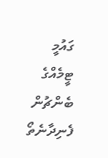ގައުމީ ޓީމެއްގެ ބެންޗުން ފެނިދާނެތޯ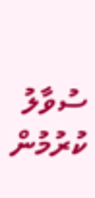ސުވާލު ކުރުމުން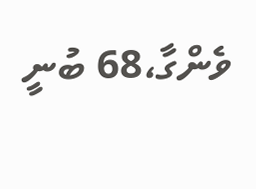ވެންގާ،68 ބުނީ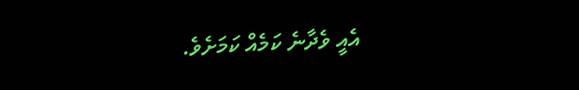އެއީ ވެދާނެ ކަމެއް ކަމަށެވެ.